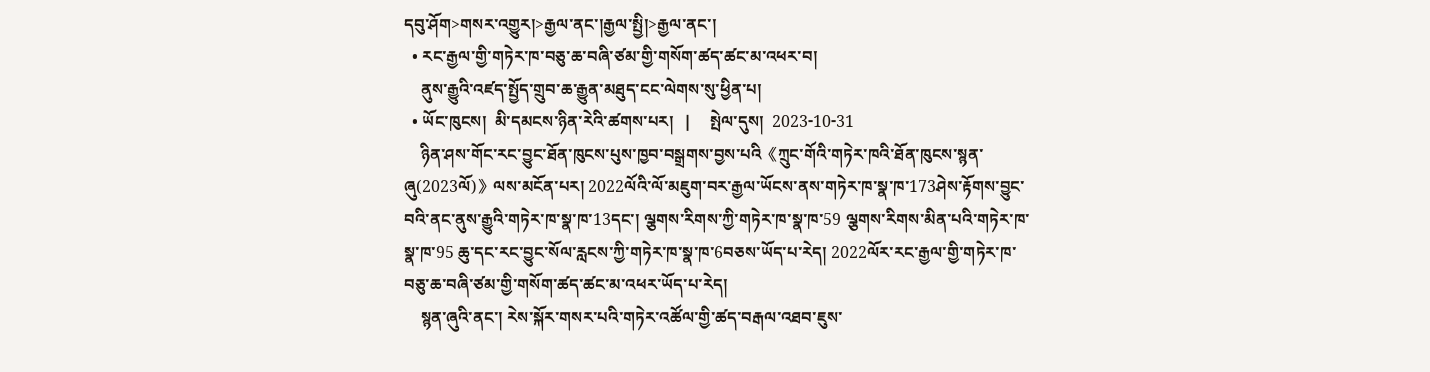དབུ་ཤོག>གསར་འགྱུར།>རྒྱལ་ནང་།རྒྱལ་སྤྱི།>རྒྱལ་ནང་།
  • རང་རྒྱལ་གྱི་གཏེར་ཁ་བཅུ་ཆ་བཞི་ཙམ་གྱི་གསོག་ཚད་ཚང་མ་འཕར་བ།
    ནུས་རྒྱུའི་འཛད་སྤྱོད་གྲུབ་ཆ་རྒྱུན་མཐུད་ངང་ལེགས་སུ་ཕྱིན་པ།
  • ཡོང་ཁུངས།  མི་དམངས་ཉིན་རེའི་ཚགས་པར།   |     སྤེལ་དུས།  2023-10-31
    ཉིན་ཤས་གོང་རང་བྱུང་ཐོན་ཁུངས་པུས་ཁྱབ་བསྒྲགས་བྱས་པའི《ཀྲུང་གོའི་གཏེར་ཁའི་ཐོན་ཁུངས་སྙན་ཞུ(2023ལོ)》ལས་མངོན་པར། 2022ལོའི་ལོ་མཇུག་བར་རྒྱལ་ཡོངས་ནས་གཏེར་ཁ་སྣ་ཁ་173ཤེས་རྟོགས་བྱུང་བའི་ནང་ནུས་རྒྱུའི་གཏེར་ཁ་སྣ་ཁ་13དང་། ལྕགས་རིགས་ཀྱི་གཏེར་ཁ་སྣ་ཁ་59 ལྕགས་རིགས་མིན་པའི་གཏེར་ཁ་སྣ་ཁ་95 ཆུ་དང་རང་བྱུང་སོལ་རླངས་ཀྱི་གཏེར་ཁ་སྣ་ཁ་6བཅས་ཡོད་པ་རེད། 2022ལོར་རང་རྒྱལ་གྱི་གཏེར་ཁ་བཅུ་ཆ་བཞི་ཙམ་གྱི་གསོག་ཚད་ཚང་མ་འཕར་ཡོད་པ་རེད།
    སྙན་ཞུའི་ནང་། རེས་སྐོར་གསར་པའི་གཏེར་འཚོལ་གྱི་ཚད་བརྒལ་འཐབ་ཇུས་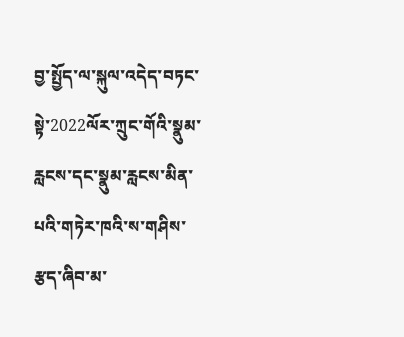བྱ་སྤྱོད་ལ་སྐུལ་འདེད་བཏང་སྟེ་2022ལོར་ཀྲུང་གོའི་སྣུམ་རླངས་དང་སྣུམ་རླངས་མིན་པའི་གཏེར་ཁའི་ས་གཤིས་རྩད་ཞིབ་མ་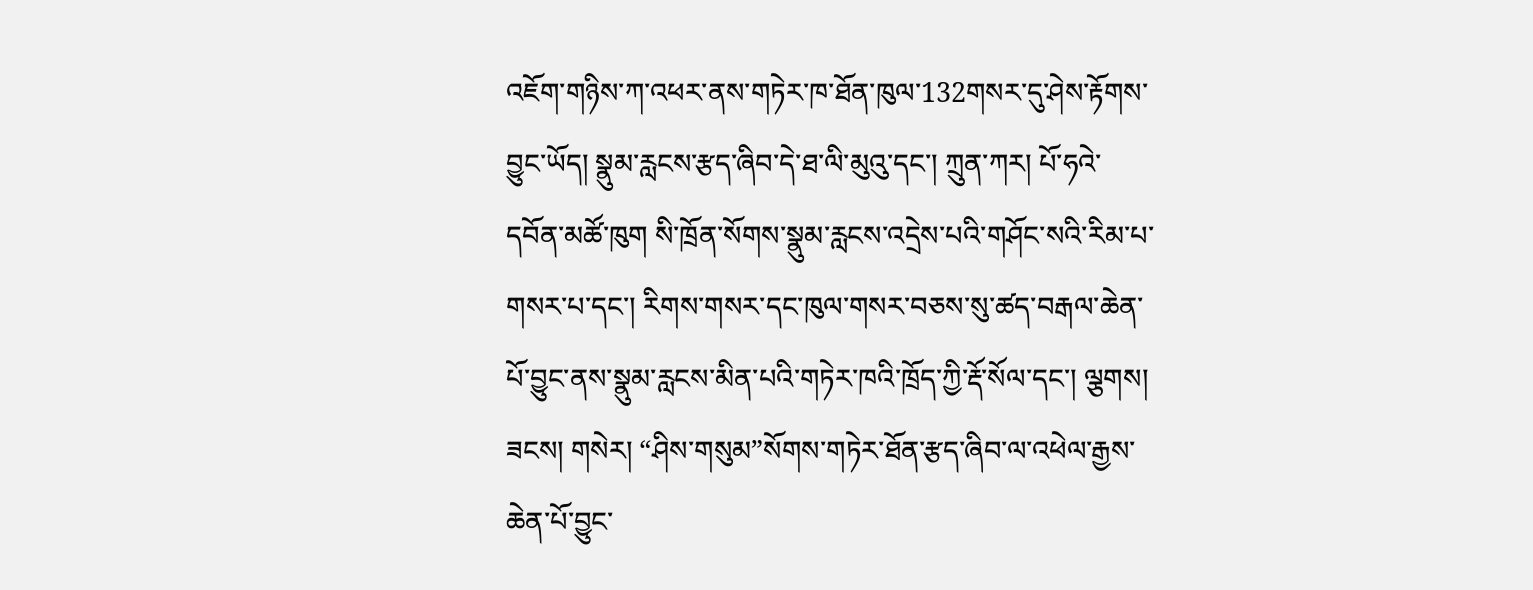འཇོག་གཉིས་ཀ་འཕར་ནས་གཏེར་ཁ་ཐོན་ཁུལ་132གསར་དུ་ཤེས་རྟོགས་བྱུང་ཡོད། སྣུམ་རླངས་རྩད་ཞིབ་དེ་ཐ་ལི་མུའུ་དང་། ཀྲུན་ཀར། པོ་ཧའེ་དབོན་མཚོ་ཁུག སི་ཁྲོན་སོགས་སྣུམ་རླངས་འདྲེས་པའི་གཤོང་སའི་རིམ་པ་གསར་པ་དང་། རིགས་གསར་དང་ཁུལ་གསར་བཅས་སུ་ཚད་བརྒལ་ཆེན་པོ་བྱུང་ནས་སྣུམ་རླངས་མིན་པའི་གཏེར་ཁའི་ཁྲོད་ཀྱི་རྡོ་སོལ་དང་། ལྕགས། ཟངས། གསེར། “ཤིས་གསུམ”སོགས་གཏེར་ཐོན་རྩད་ཞིབ་ལ་འཕེལ་རྒྱས་ཆེན་པོ་བྱུང་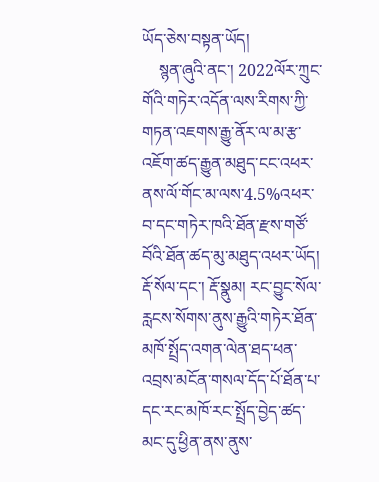ཡོད་ཅེས་བསྟན་ཡོད།
    སྙན་ཞུའི་ནང་། 2022ལོར་ཀྲུང་གོའི་གཏེར་འདོན་ལས་རིགས་ཀྱི་གཏན་འཇགས་རྒྱུ་ནོར་ལ་མ་རྩ་འཇོག་ཚད་རྒྱུན་མཐུད་ངང་འཕར་ནས་ལོ་གོང་མ་ལས་4.5%འཕར་བ་དང་གཏེར་ཁའི་ཐོན་རྫས་གཙོ་བོའི་ཐོན་ཚད་མུ་མཐུད་འཕར་ཡོད། རྡོ་སོལ་དང་། རྡོ་སྣུམ། རང་བྱུང་སོལ་རླངས་སོགས་ནུས་རྒྱུའི་གཏེར་ཐོན་མཁོ་སྤྲོད་འགན་ལེན་ཐད་ཕན་འབྲས་མངོན་གསལ་དོད་པོ་ཐོན་པ་དང་རང་མཁོ་རང་སྤྲོད་བྱེད་ཚད་མང་དུ་ཕྱིན་ནས་ནུས་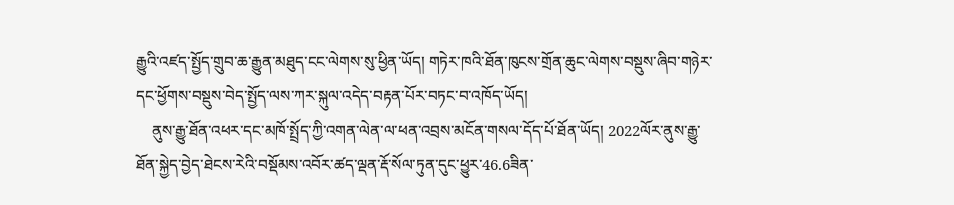རྒྱུའི་འཛད་སྤྱོད་གྲུབ་ཆ་རྒྱུན་མཐུད་ངང་ལེགས་སུ་ཕྱིན་ཡོད། གཏེར་ཁའི་ཐོན་ཁུངས་གྲོན་ཆུང་ལེགས་བསྡུས་ཞིབ་གཉེར་དང་ཕྱོགས་བསྡུས་བེད་སྤྱོད་ལས་ཀར་སྐུལ་འདེད་བརྟན་པོར་བཏང་བ་འཁོད་ཡོད།
    ནུས་རྒྱུ་ཐོན་འཕར་དང་མཁོ་སྤྲོད་ཀྱི་འགན་ལེན་ལ་ཕན་འབྲས་མངོན་གསལ་དོད་པོ་ཐོན་ཡོད། 2022ལོར་ནུས་རྒྱུ་ཐོན་སྐྱེད་བྱེད་ཐེངས་རེའི་བསྡོམས་འབོར་ཚད་ལྡན་རྡོ་སོལ་ཏུན་དུང་ཕྱུར་46.6ཟིན་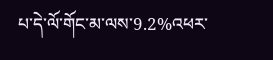པ་དེ་ལོ་གོང་མ་ལས་9.2%འཕར་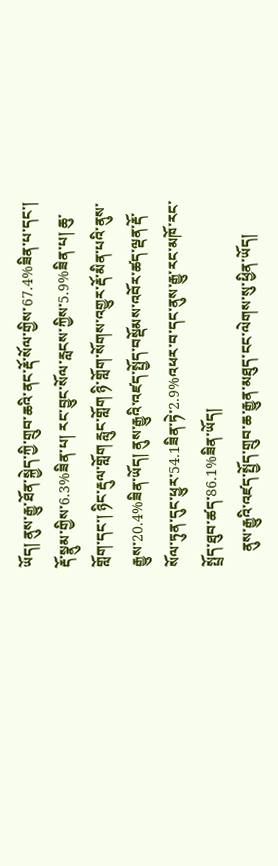ཡོད། ནུས་རྒྱུ་ཐོན་སྐྱེད་ཀྱི་གྲུབ་ཆའི་ནང་རྡོ་སོལ་གྱིས་67.4%ཟིན་པ་དང་། རྡོ་སྣུམ་གྱིས་6.3%ཟིན་པ། རང་བྱུང་སོལ་རླངས་ཀྱིས་5.9%ཟིན་པ། ཆུ་གློག་དང་། ཉིང་རྡུལ་གློག རླུང་གློག ཉི་གློག་སོགས་འགྱུར་རྡོ་མིན་པའི་ནུས་རྒྱུས་20.4%ཟིན་ཡོད། ནུས་རྒྱུའི་འཛད་སྤྱོད་བསྡོམས་འབོར་ཚད་ལྡན་རྡོ་སོལ་ཏུན་དུང་ཕྱུར་54.1ཟིན་ཏེ་2.9%འཕར་བ་དང་ནུས་རྒྱུ་རང་མཁོ་རང་སྤྲོད་ཐུབ་ཚད་86.1%ཟིན་ཡོད།
    ནུས་རྒྱུའི་འཛད་སྤྱོད་གྲུབ་ཆ་རྒྱུན་མཐུད་ངང་ལེགས་སུ་ཕྱིན་ཡོད།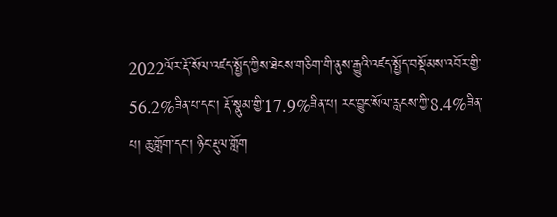2022ལོར་རྡོ་སོལ་འཛད་སྤྱོད་ཀྱིས་ཐེངས་གཅིག་གི་ནུས་རྒྱུའི་འཛད་སྤྱོད་བསྡོམས་འབོར་གྱི་56.2%ཟིན་པ་དང་། རྡོ་སྣུམ་གྱི་17.9%ཟིན་པ། རང་བྱུང་སོལ་རླངས་ཀྱི་8.4%ཟིན་པ། ཆུ་གློག་དང་། ཉིང་རྡུལ་གློག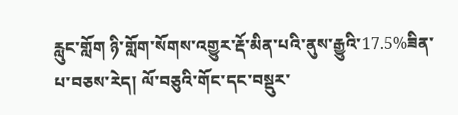རླུང་གློག ཉི་གློག་སོགས་འགྱུར་རྡོ་མིན་པའི་ནུས་རྒྱུའི་17.5%ཟིན་པ་བཅས་རེད། ལོ་བཅུའི་གོང་དང་བསྡུར་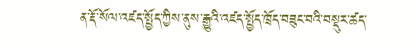ན་རྡོ་སོལ་འཛད་སྤྱོད་ཀྱིས་ནུས་རྒྱུའི་འཛད་སྤྱོད་ཁྲོད་བཟུང་བའི་བསྡུར་ཚད་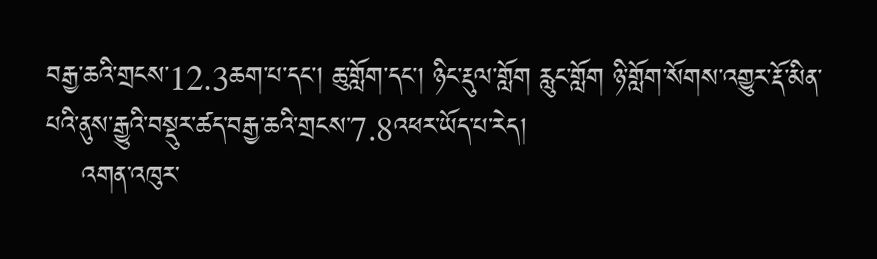བརྒྱ་ཆའི་གྲངས་12.3ཆག་པ་དང་། ཆུ་གློག་དང་། ཉིང་རྡུལ་གློག རླུང་གློག ཉི་གློག་སོགས་འགྱུར་རྡོ་མིན་པའི་ནུས་རྒྱུའི་བསྡུར་ཚད་བརྒྱ་ཆའི་གྲངས་7.8འཕར་ཡོད་པ་རེད།
    འགན་འཁུར་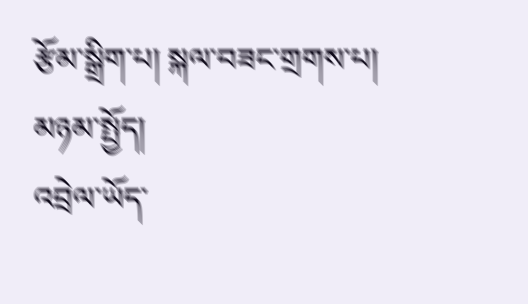རྩོམ་སྒྲིག་པ། སྐལ་བཟང་གྲགས་པ།
མཉམ་སྤྱོད།
འབྲེལ་ཡོད་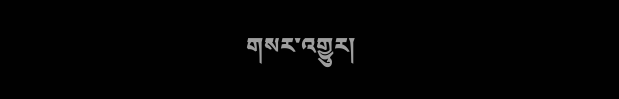གསར་འགྱུར།